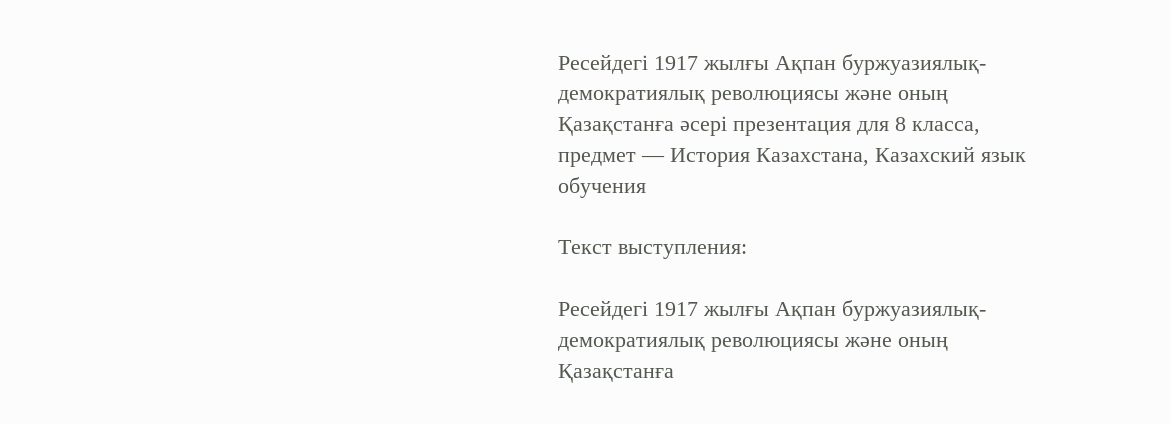Ресейдегі 1917 жылғы Ақпан буржуазиялық-демократиялық революциясы және оның Қазақстанға әсері презентация для 8 класса, предмет — История Казахстана, Казахский язык обучения

Текст выступления:

Ресейдегі 1917 жылғы Ақпан буржуазиялық-демократиялық революциясы және оның Қазақстанға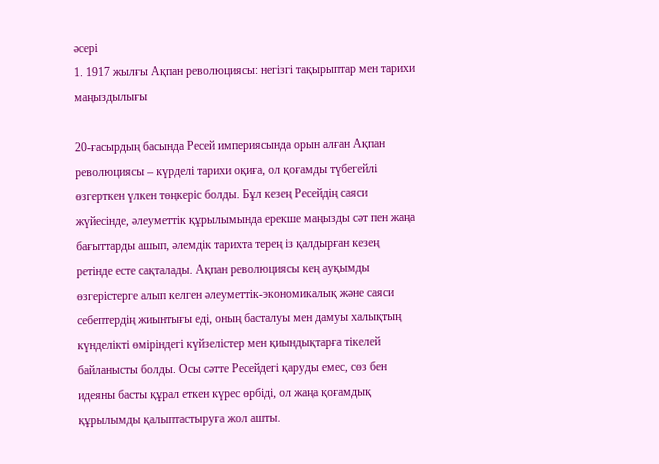әсері
1. 1917 жылғы Ақпан революциясы: негізгі тақырыптар мен тарихи маңыздылығы

20-ғасырдың басында Ресей империясында орын алған Ақпан революциясы – күрделі тарихи оқиға, ол қоғамды түбегейлі өзгерткен үлкен төңкеріс болды. Бұл кезең Ресейдің саяси жүйесінде, әлеуметтік құрылымында ерекше маңызды сәт пен жаңа бағыттарды ашып, әлемдік тарихта терең із қалдырған кезең ретінде есте сақталады. Ақпан революциясы кең ауқымды өзгерістерге алып келген әлеуметтік-экономикалық және саяси себептердің жиынтығы еді, оның басталуы мен дамуы халықтың күнделікті өміріндегі күйзелістер мен қиындықтарға тікелей байланысты болды. Осы сәтте Ресейдегі қаруды емес, сөз бен идеяны басты құрал еткен күрес өрбіді, ол жаңа қоғамдық құрылымды қалыптастыруға жол ашты.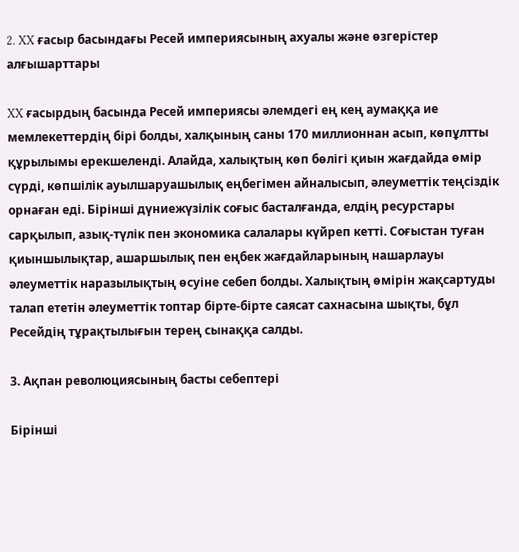2. XX ғасыр басындағы Ресей империясының ахуалы және өзгерістер алғышарттары

XX ғасырдың басында Ресей империясы әлемдегі ең кең аумаққа ие мемлекеттердің бірі болды, халқының саны 170 миллионнан асып, көпұлтты құрылымы ерекшеленді. Алайда, халықтың көп бөлігі қиын жағдайда өмір сүрді, көпшілік ауылшаруашылық еңбегімен айналысып, әлеуметтік теңсіздік орнаған еді. Бірінші дүниежүзілік соғыс басталғанда, елдің ресурстары сарқылып, азық-түлік пен экономика салалары күйреп кетті. Соғыстан туған қиыншылықтар, ашаршылық пен еңбек жағдайларының нашарлауы әлеуметтік наразылықтың өсуіне себеп болды. Халықтың өмірін жақсартуды талап ететін әлеуметтік топтар бірте-бірте саясат сахнасына шықты, бұл Ресейдің тұрақтылығын терең сынаққа салды.

3. Ақпан революциясының басты себептері

Бірінші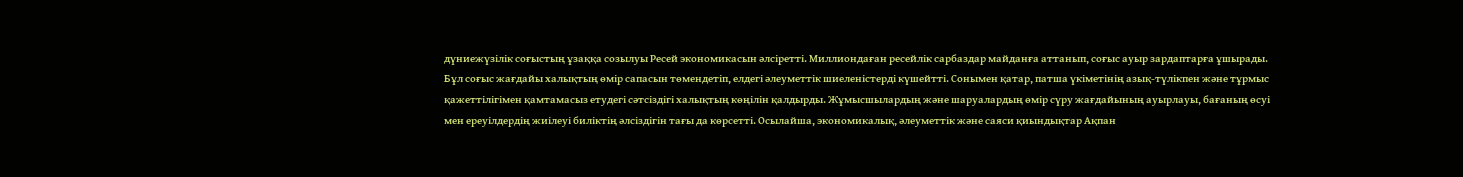дүниежүзілік соғыстың ұзаққа созылуы Ресей экономикасын әлсіретті. Миллиондаған ресейлік сарбаздар майданға аттанып, соғыс ауыр зардаптарға ұшырады. Бұл соғыс жағдайы халықтың өмір сапасын төмендетіп, елдегі әлеуметтік шиеленістерді күшейтті. Сонымен қатар, патша үкіметінің азық-түлікпен және тұрмыс қажеттілігімен қамтамасыз етудегі сәтсіздігі халықтың көңілін қалдырды. Жұмысшылардың және шаруалардың өмір сүру жағдайының ауырлауы, бағаның өсуі мен ереуілдердің жиілеуі биліктің әлсіздігін тағы да көрсетті. Осылайша, экономикалық, әлеуметтік және саяси қиындықтар Ақпан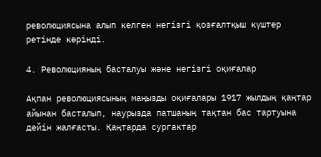революциясына алып келген негізгі қозғалтқыш күштер ретінде көрінді.

4. Революцияның басталуы және негізгі оқиғалар

Ақпан революциясының маңызды оқиғалары 1917 жылдың қаңтар айынан басталып, наурызда патшаның тақтан бас тартуына дейін жалғасты. Қаңтарда сургактар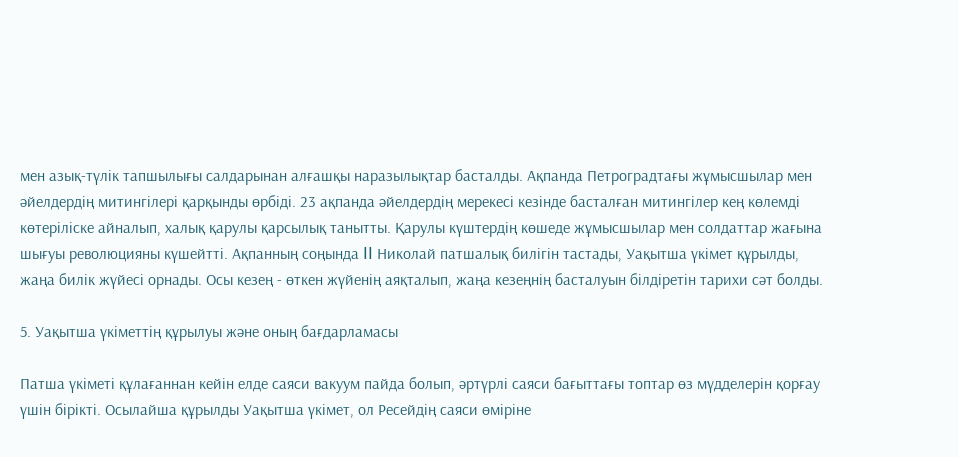мен азық-түлік тапшылығы салдарынан алғашқы наразылықтар басталды. Ақпанда Петроградтағы жұмысшылар мен әйелдердің митингілері қарқынды өрбіді. 23 ақпанда әйелдердің мерекесі кезінде басталған митингілер кең көлемді көтеріліске айналып, халық қарулы қарсылық танытты. Қарулы күштердің көшеде жұмысшылар мен солдаттар жағына шығуы революцияны күшейтті. Ақпанның соңында II Николай патшалық билігін тастады, Уақытша үкімет құрылды, жаңа билік жүйесі орнады. Осы кезең - өткен жүйенің аяқталып, жаңа кезеңнің басталуын білдіретін тарихи сәт болды.

5. Уақытша үкіметтің құрылуы және оның бағдарламасы

Патша үкіметі құлағаннан кейін елде саяси вакуум пайда болып, әртүрлі саяси бағыттағы топтар өз мүдделерін қорғау үшін бірікті. Осылайша құрылды Уақытша үкімет, ол Ресейдің саяси өміріне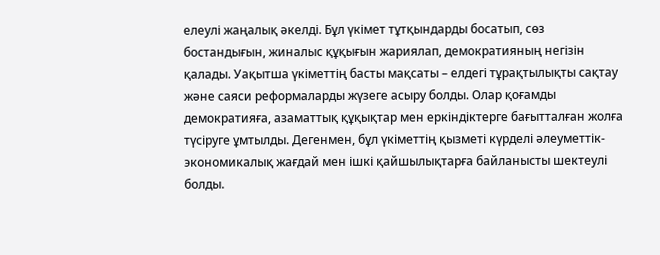елеулі жаңалық әкелді. Бұл үкімет тұтқындарды босатып, сөз бостандығын, жиналыс құқығын жариялап, демократияның негізін қалады. Уақытша үкіметтің басты мақсаты – елдегі тұрақтылықты сақтау және саяси реформаларды жүзеге асыру болды. Олар қоғамды демократияға, азаматтық құқықтар мен еркіндіктерге бағытталған жолға түсіруге ұмтылды. Дегенмен, бұл үкіметтің қызметі күрделі әлеуметтік-экономикалық жағдай мен ішкі қайшылықтарға байланысты шектеулі болды.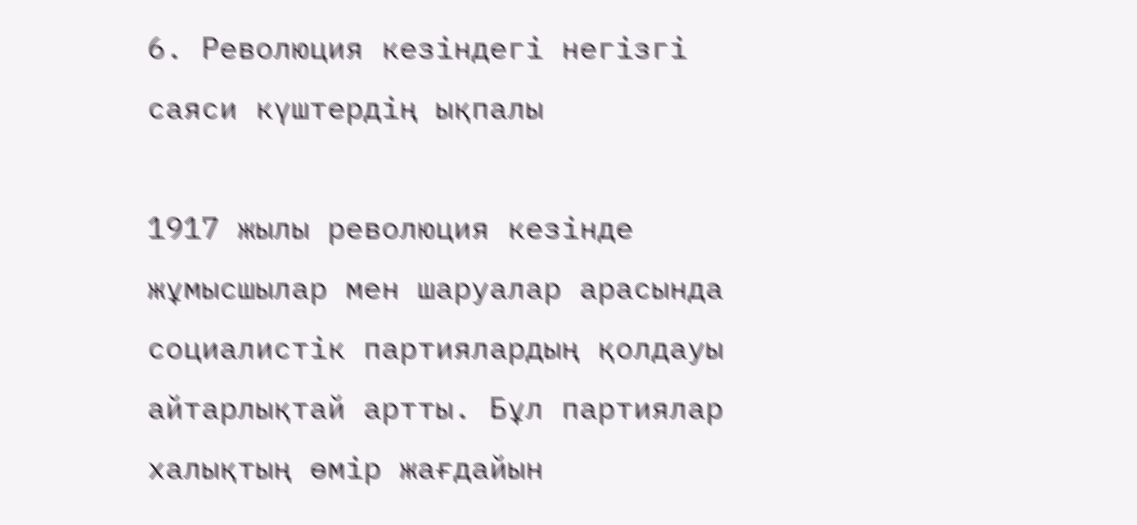6. Революция кезіндегі негізгі саяси күштердің ықпалы

1917 жылы революция кезінде жұмысшылар мен шаруалар арасында социалистік партиялардың қолдауы айтарлықтай артты. Бұл партиялар халықтың өмір жағдайын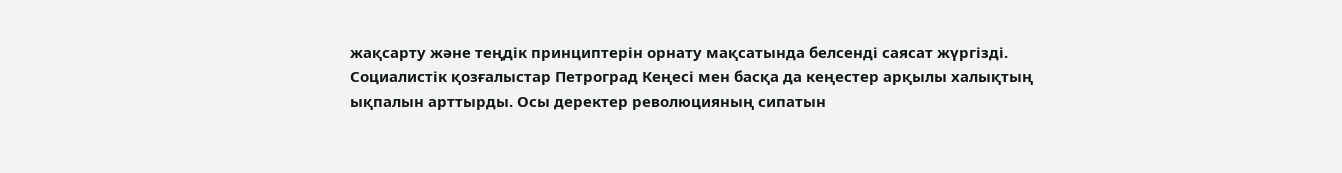жақсарту және теңдік принциптерін орнату мақсатында белсенді саясат жүргізді. Социалистік қозғалыстар Петроград Кеңесі мен басқа да кеңестер арқылы халықтың ықпалын арттырды. Осы деректер революцияның сипатын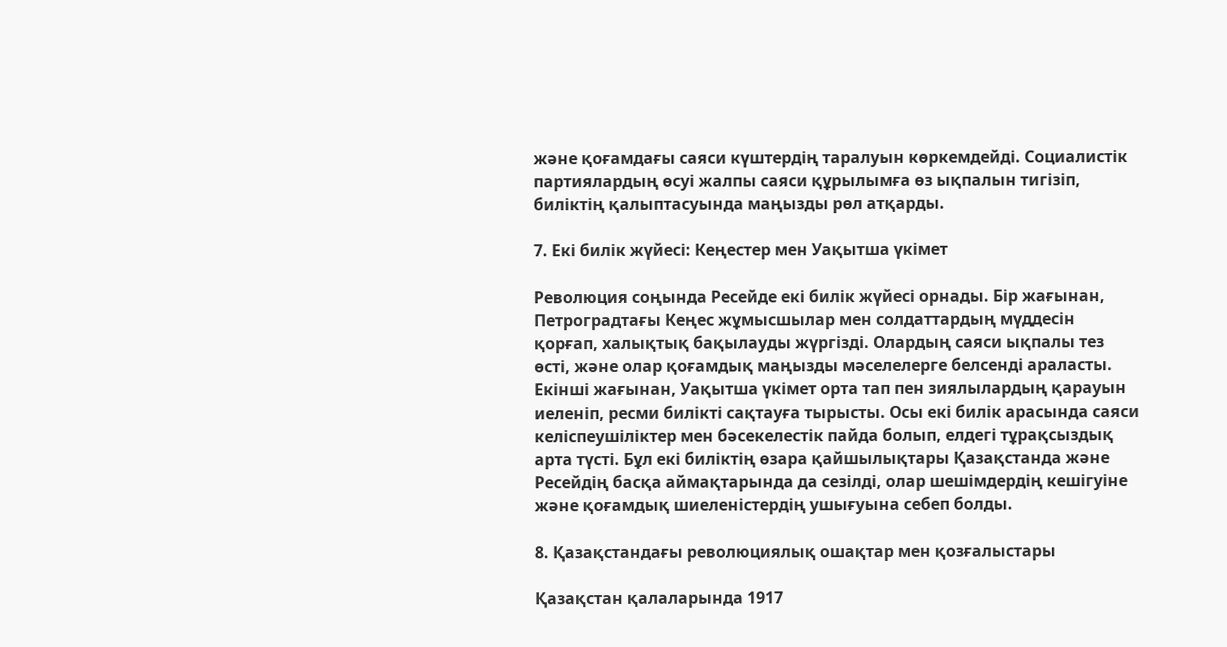және қоғамдағы саяси күштердің таралуын көркемдейді. Социалистік партиялардың өсуі жалпы саяси құрылымға өз ықпалын тигізіп, биліктің қалыптасуында маңызды рөл атқарды.

7. Екі билік жүйесі: Кеңестер мен Уақытша үкімет

Революция соңында Ресейде екі билік жүйесі орнады. Бір жағынан, Петроградтағы Кеңес жұмысшылар мен солдаттардың мүддесін қорғап, халықтық бақылауды жүргізді. Олардың саяси ықпалы тез өсті, және олар қоғамдық маңызды мәселелерге белсенді араласты. Екінші жағынан, Уақытша үкімет орта тап пен зиялылардың қарауын иеленіп, ресми билікті сақтауға тырысты. Осы екі билік арасында саяси келіспеушіліктер мен бәсекелестік пайда болып, елдегі тұрақсыздық арта түсті. Бұл екі биліктің өзара қайшылықтары Қазақстанда және Ресейдің басқа аймақтарында да сезілді, олар шешімдердің кешігуіне және қоғамдық шиеленістердің ушығуына себеп болды.

8. Қазақстандағы революциялық ошақтар мен қозғалыстары

Қазақстан қалаларында 1917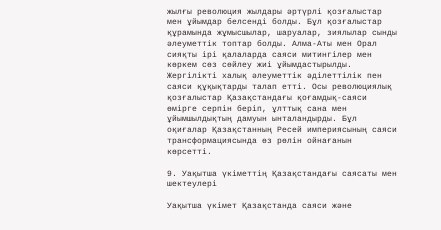жылғы революция жылдары әртүрлі қозғалыстар мен ұйымдар белсенді болды. Бұл қозғалыстар құрамында жұмысшылар, шаруалар, зиялылар сынды әлеуметтік топтар болды. Алма-Аты мен Орал сияқты ірі қалаларда саяси митингілер мен көркем сөз сөйлеу жиі ұйымдастырылды. Жергілікті халық әлеуметтік әділеттілік пен саяси құқықтарды талап етті. Осы революциялық қозғалыстар Қазақстандағы қоғамдық-саяси өмірге серпін беріп, ұлттық сана мен ұйымшылдықтың дамуын ынталандырды. Бұл оқиғалар Қазақстанның Ресей империясының саяси трансформациясында өз рөлін ойнағанын көрсетті.

9. Уақытша үкіметтің Қазақстандағы саясаты мен шектеулері

Уақытша үкімет Қазақстанда саяси және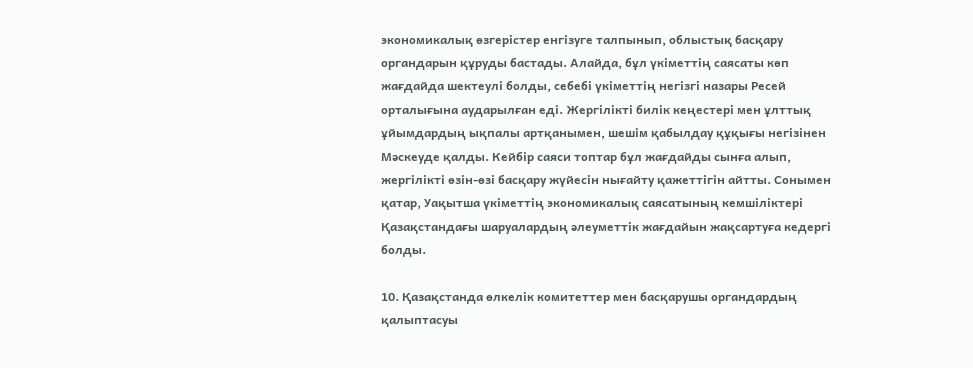экономикалық өзгерістер енгізуге талпынып, облыстық басқару органдарын құруды бастады. Алайда, бұл үкіметтің саясаты көп жағдайда шектеулі болды, себебі үкіметтің негізгі назары Ресей орталығына аударылған еді. Жергілікті билік кеңестері мен ұлттық ұйымдардың ықпалы артқанымен, шешім қабылдау құқығы негізінен Мәскеуде қалды. Кейбір саяси топтар бұл жағдайды сынға алып, жергілікті өзін-өзі басқару жүйесін нығайту қажеттігін айтты. Сонымен қатар, Уақытша үкіметтің экономикалық саясатының кемшіліктері Қазақстандағы шаруалардың әлеуметтік жағдайын жақсартуға кедергі болды.

10. Қазақстанда өлкелік комитеттер мен басқарушы органдардың қалыптасуы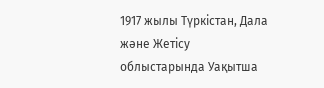1917 жылы Түркістан, Дала және Жетісу облыстарында Уақытша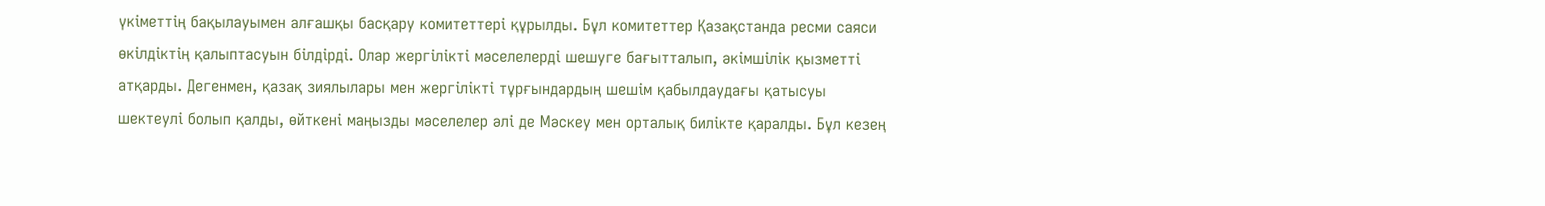үкіметтің бақылауымен алғашқы басқару комитеттері құрылды. Бұл комитеттер Қазақстанда ресми саяси өкілдіктің қалыптасуын білдірді. Олар жергілікті мәселелерді шешуге бағытталып, әкімшілік қызметті атқарды. Дегенмен, қазақ зиялылары мен жергілікті тұрғындардың шешім қабылдаудағы қатысуы шектеулі болып қалды, өйткені маңызды мәселелер әлі де Мәскеу мен орталық билікте қаралды. Бұл кезең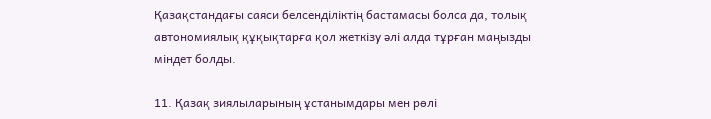Қазақстандағы саяси белсенділіктің бастамасы болса да, толық автономиялық құқықтарға қол жеткізу әлі алда тұрған маңызды міндет болды.

11. Қазақ зиялыларының ұстанымдары мен рөлі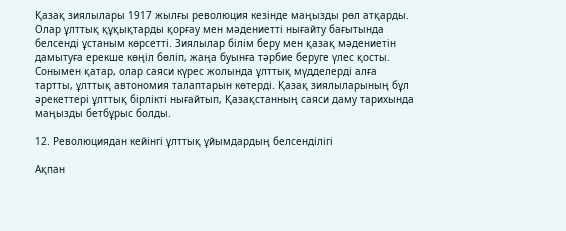Қазақ зиялылары 1917 жылғы революция кезінде маңызды рөл атқарды. Олар ұлттық құқықтарды қорғау мен мәдениетті нығайту бағытында белсенді ұстаным көрсетті. Зиялылар білім беру мен қазақ мәдениетін дамытуға ерекше көңіл бөліп, жаңа буынға тәрбие беруге үлес қосты. Сонымен қатар, олар саяси күрес жолында ұлттық мүдделерді алға тартты, ұлттық автономия талаптарын көтерді. Қазақ зиялыларының бұл әрекеттері ұлттық бірлікті нығайтып, Қазақстанның саяси даму тарихында маңызды бетбұрыс болды.

12. Революциядан кейінгі ұлттық ұйымдардың белсенділігі

Ақпан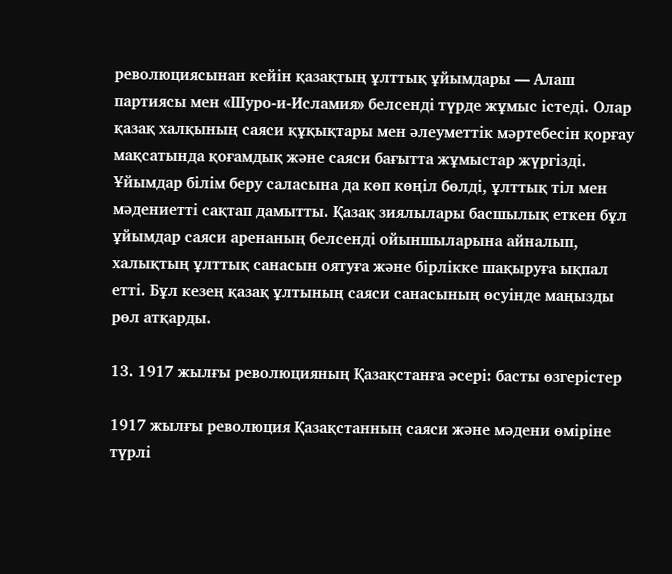революциясынан кейін қазақтың ұлттық ұйымдары — Алаш партиясы мен «Шуро-и-Исламия» белсенді түрде жұмыс істеді. Олар қазақ халқының саяси құқықтары мен әлеуметтік мәртебесін қорғау мақсатында қоғамдық және саяси бағытта жұмыстар жүргізді. Ұйымдар білім беру саласына да көп көңіл бөлді, ұлттық тіл мен мәдениетті сақтап дамытты. Қазақ зиялылары басшылық еткен бұл ұйымдар саяси аренаның белсенді ойыншыларына айналып, халықтың ұлттық санасын оятуға және бірлікке шақыруға ықпал етті. Бұл кезең қазақ ұлтының саяси санасының өсуінде маңызды рөл атқарды.

13. 1917 жылғы революцияның Қазақстанға әсері: басты өзгерістер

1917 жылғы революция Қазақстанның саяси және мәдени өміріне түрлі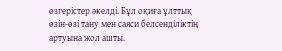өзгерістер әкелді. Бұл оқиға ұлттық өзін-өзі тану мен саяси белсенділіктің артуына жол ашты.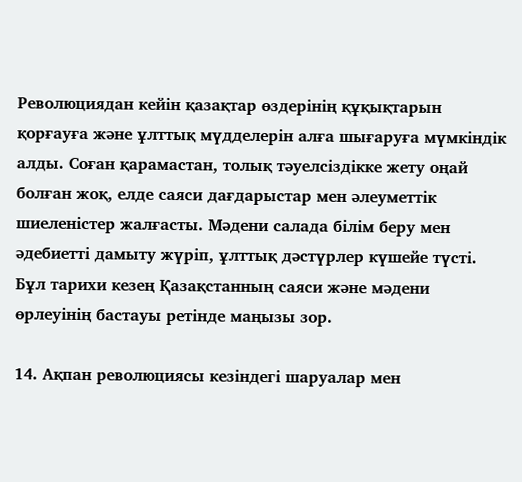Революциядан кейін қазақтар өздерінің құқықтарын қорғауға және ұлттық мүдделерін алға шығаруға мүмкіндік алды. Соған қарамастан, толық тәуелсіздікке жету оңай болған жоқ, елде саяси дағдарыстар мен әлеуметтік шиеленістер жалғасты. Мәдени салада білім беру мен әдебиетті дамыту жүріп, ұлттық дәстүрлер күшейе түсті. Бұл тарихи кезең Қазақстанның саяси және мәдени өрлеуінің бастауы ретінде маңызы зор.

14. Ақпан революциясы кезіндегі шаруалар мен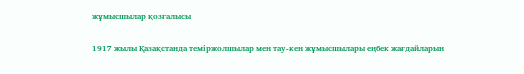жұмысшылар қозғалысы

1917 жылы Қазақстанда теміржолшылар мен тау-кен жұмысшылары еңбек жағдайларын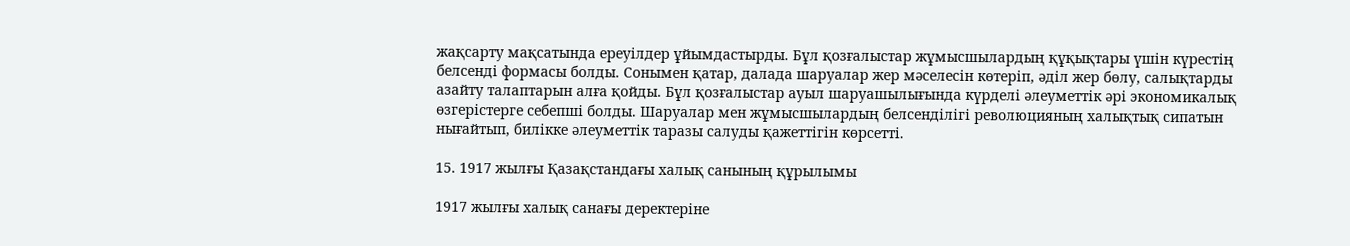жақсарту мақсатында ереуілдер ұйымдастырды. Бұл қозғалыстар жұмысшылардың құқықтары үшін күрестің белсенді формасы болды. Сонымен қатар, далада шаруалар жер мәселесін көтеріп, әділ жер бөлу, салықтарды азайту талаптарын алға қойды. Бұл қозғалыстар ауыл шаруашылығында күрделі әлеуметтік әрі экономикалық өзгерістерге себепші болды. Шаруалар мен жұмысшылардың белсенділігі революцияның халықтық сипатын нығайтып, билікке әлеуметтік таразы салуды қажеттігін көрсетті.

15. 1917 жылғы Қазақстандағы халық санының құрылымы

1917 жылғы халық санағы деректеріне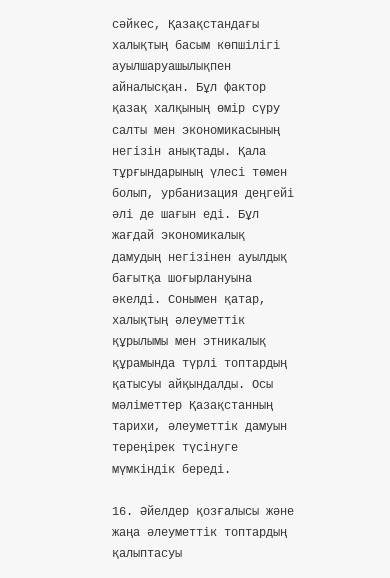сәйкес, Қазақстандағы халықтың басым көпшілігі ауылшаруашылықпен айналысқан. Бұл фактор қазақ халқының өмір сүру салты мен экономикасының негізін анықтады. Қала тұрғындарының үлесі төмен болып, урбанизация деңгейі әлі де шағын еді. Бұл жағдай экономикалық дамудың негізінен ауылдық бағытқа шоғырлануына әкелді. Сонымен қатар, халықтың әлеуметтік құрылымы мен этникалық құрамында түрлі топтардың қатысуы айқындалды. Осы мәліметтер Қазақстанның тарихи, әлеуметтік дамуын тереңірек түсінуге мүмкіндік береді.

16. Әйелдер қозғалысы және жаңа әлеуметтік топтардың қалыптасуы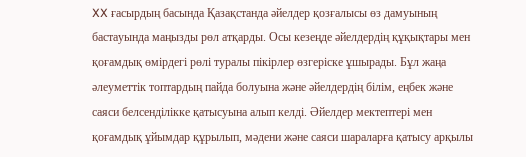XX ғасырдың басында Қазақстанда әйелдер қозғалысы өз дамуының бастауында маңызды рөл атқарды. Осы кезеңде әйелдердің құқықтары мен қоғамдық өмірдегі рөлі туралы пікірлер өзгеріске ұшырады. Бұл жаңа әлеуметтік топтардың пайда болуына және әйелдердің білім, еңбек және саяси белсенділікке қатысуына алып келді. Әйелдер мектептері мен қоғамдық ұйымдар құрылып, мәдени және саяси шараларға қатысу арқылы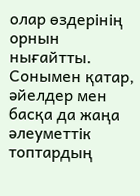олар өздерінің орнын нығайтты. Сонымен қатар, әйелдер мен басқа да жаңа әлеуметтік топтардың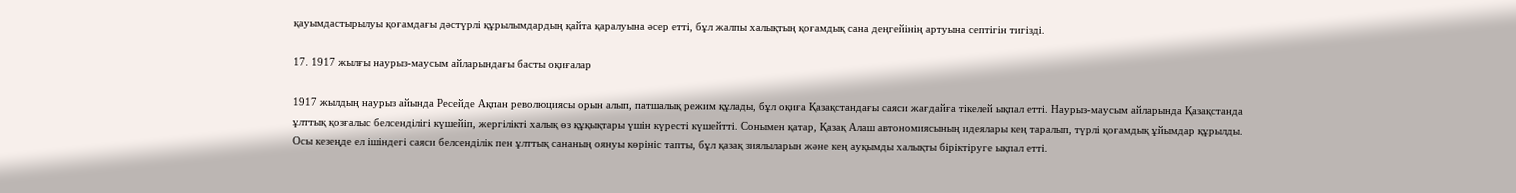қауымдастырылуы қоғамдағы дәстүрлі құрылымдардың қайта қаралуына әсер етті, бұл жалпы халықтың қоғамдық сана деңгейінің артуына септігін тигізді.

17. 1917 жылғы наурыз-маусым айларындағы басты оқиғалар

1917 жылдың наурыз айында Ресейде Ақпан революциясы орын алып, патшалық режим құлады, бұл оқиға Қазақстандағы саяси жағдайға тікелей ықпал етті. Наурыз-маусым айларында Қазақстанда ұлттық қозғалыс белсенділігі күшейіп, жергілікті халық өз құқықтары үшін күресті күшейтті. Сонымен қатар, Қазақ Алаш автономиясының идеялары кең таралып, түрлі қоғамдық ұйымдар құрылды. Осы кезеңде ел ішіндегі саяси белсенділік пен ұлттық сананың оянуы көрініс тапты, бұл қазақ зиялыларын және кең ауқымды халықты біріктіруге ықпал етті.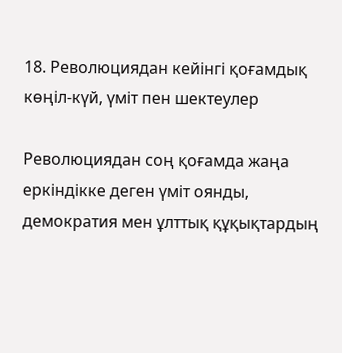18. Революциядан кейінгі қоғамдық көңіл-күй, үміт пен шектеулер

Революциядан соң қоғамда жаңа еркіндікке деген үміт оянды, демократия мен ұлттық құқықтардың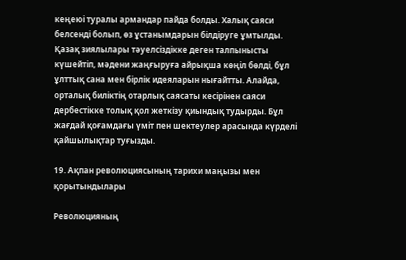кеңеюі туралы армандар пайда болды. Халық саяси белсенді болып, өз ұстанымдарын білдіруге ұмтылды. Қазақ зиялылары тәуелсіздікке деген талпынысты күшейтіп, мәдени жаңғыруға айрықша көңіл бөлді, бұл ұлттық сана мен бірлік идеяларын нығайтты. Алайда, орталық биліктің отарлық саясаты кесірінен саяси дербестікке толық қол жеткізу қиындық тудырды. Бұл жағдай қоғамдағы үміт пен шектеулер арасында күрделі қайшылықтар туғызды.

19. Ақпан революциясының тарихи маңызы мен қорытындылары

Революцияның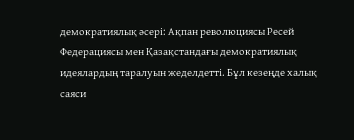демократиялық әсері: Ақпан революциясы Ресей Федерациясы мен Қазақстандағы демократиялық идеялардың таралуын жеделдетті. Бұл кезеңде халық саяси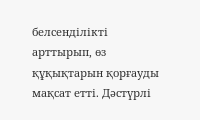белсенділікті арттырып, өз құқықтарын қорғауды мақсат етті. Дәстүрлі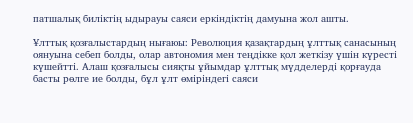патшалық биліктің ыдырауы саяси еркіндіктің дамуына жол ашты.

Ұлттық қозғалыстардың нығаюы: Революция қазақтардың ұлттық санасының оянуына себеп болды, олар автономия мен теңдікке қол жеткізу үшін күресті күшейтті. Алаш қозғалысы сияқты ұйымдар ұлттық мүдделерді қорғауда басты рөлге ие болды, бұл ұлт өміріндегі саяси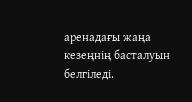аренадағы жаңа кезеңнің басталуын белгіледі.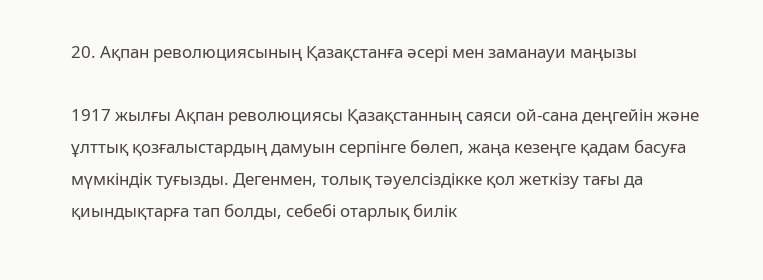20. Ақпан революциясының Қазақстанға әсері мен заманауи маңызы

1917 жылғы Ақпан революциясы Қазақстанның саяси ой-сана деңгейін және ұлттық қозғалыстардың дамуын серпінге бөлеп, жаңа кезеңге қадам басуға мүмкіндік туғызды. Дегенмен, толық тәуелсіздікке қол жеткізу тағы да қиындықтарға тап болды, себебі отарлық билік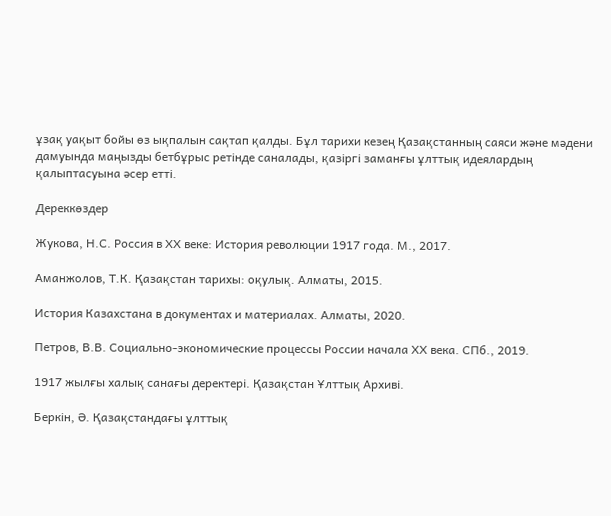ұзақ уақыт бойы өз ықпалын сақтап қалды. Бұл тарихи кезең Қазақстанның саяси және мәдени дамуында маңызды бетбұрыс ретінде саналады, қазіргі заманғы ұлттық идеялардың қалыптасуына әсер етті.

Дереккөздер

Жукова, Н.С. Россия в XX веке: История революции 1917 года. М., 2017.

Аманжолов, Т.К. Қазақстан тарихы: оқулық. Алматы, 2015.

История Казахстана в документах и материалах. Алматы, 2020.

Петров, В.В. Социально-экономические процессы России начала XX века. СПб., 2019.

1917 жылғы халық санағы деректері. Қазақстан Ұлттық Архиві.

Беркін, Ә. Қазақстандағы ұлттық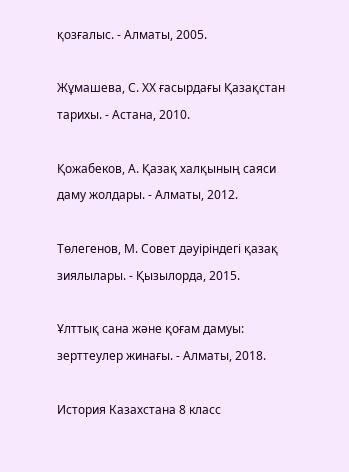қозғалыс. - Алматы, 2005.

Жұмашева, С. ХХ ғасырдағы Қазақстан тарихы. - Астана, 2010.

Қожабеков, А. Қазақ халқының саяси даму жолдары. - Алматы, 2012.

Төлегенов, М. Совет дәуіріндегі қазақ зиялылары. - Қызылорда, 2015.

Ұлттық сана және қоғам дамуы: зерттеулер жинағы. - Алматы, 2018.

История Казахстана 8 класс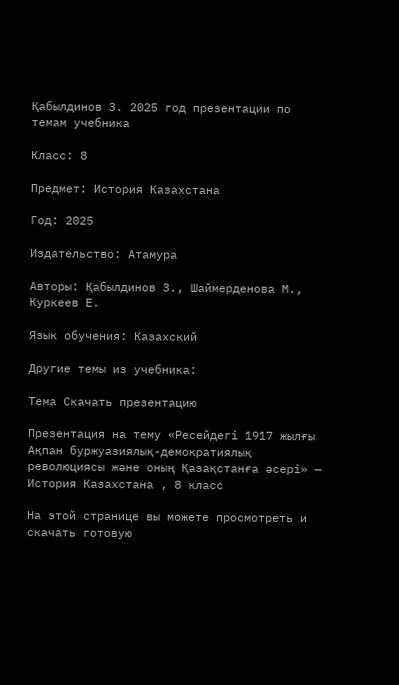Қабылдинов З. 2025 год презентации по темам учебника

Класс: 8

Предмет: История Казахстана

Год: 2025

Издательство: Атамура

Авторы: Қабылдинов З., Шаймерденова М., Куркеев Е.

Язык обучения: Казахский

Другие темы из учебника:

Тема Скачать презентацию

Презентация на тему «Ресейдегі 1917 жылғы Ақпан буржуазиялық-демократиялық революциясы және оның Қазақстанға әсері» — История Казахстана , 8 класс

На этой странице вы можете просмотреть и скачать готовую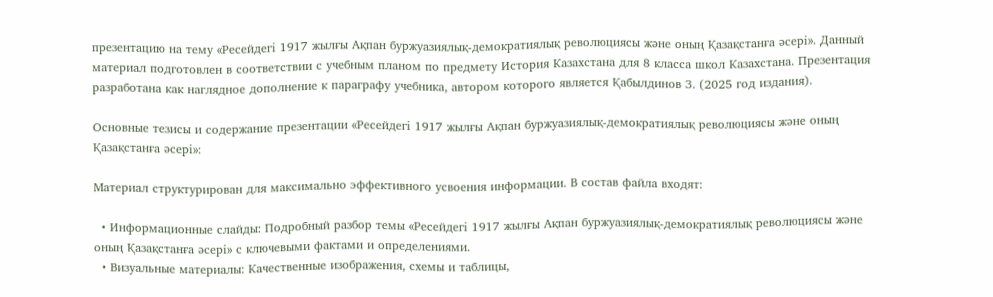презентацию на тему «Ресейдегі 1917 жылғы Ақпан буржуазиялық-демократиялық революциясы және оның Қазақстанға әсері». Данный материал подготовлен в соответствии с учебным планом по предмету История Казахстана для 8 класса школ Казахстана. Презентация разработана как наглядное дополнение к параграфу учебника, автором которого является Қабылдинов З. (2025 год издания).

Основные тезисы и содержание презентации «Ресейдегі 1917 жылғы Ақпан буржуазиялық-демократиялық революциясы және оның Қазақстанға әсері»:

Материал структурирован для максимально эффективного усвоения информации. В состав файла входят:

  • Информационные слайды: Подробный разбор темы «Ресейдегі 1917 жылғы Ақпан буржуазиялық-демократиялық революциясы және оның Қазақстанға әсері» с ключевыми фактами и определениями.
  • Визуальные материалы: Качественные изображения, схемы и таблицы,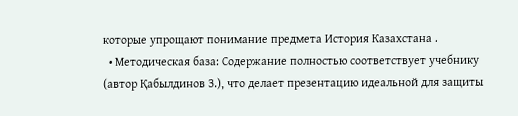которые упрощают понимание предмета История Казахстана .
  • Методическая база: Содержание полностью соответствует учебнику (автор Қабылдинов З.), что делает презентацию идеальной для защиты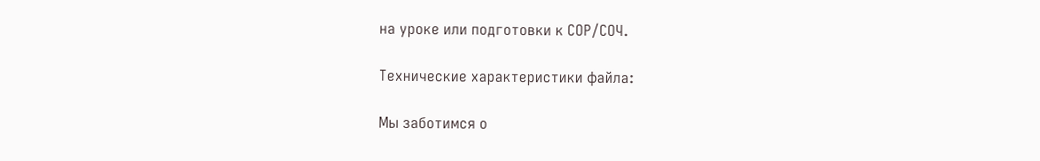на уроке или подготовки к СОР/СОЧ.

Технические характеристики файла:

Мы заботимся о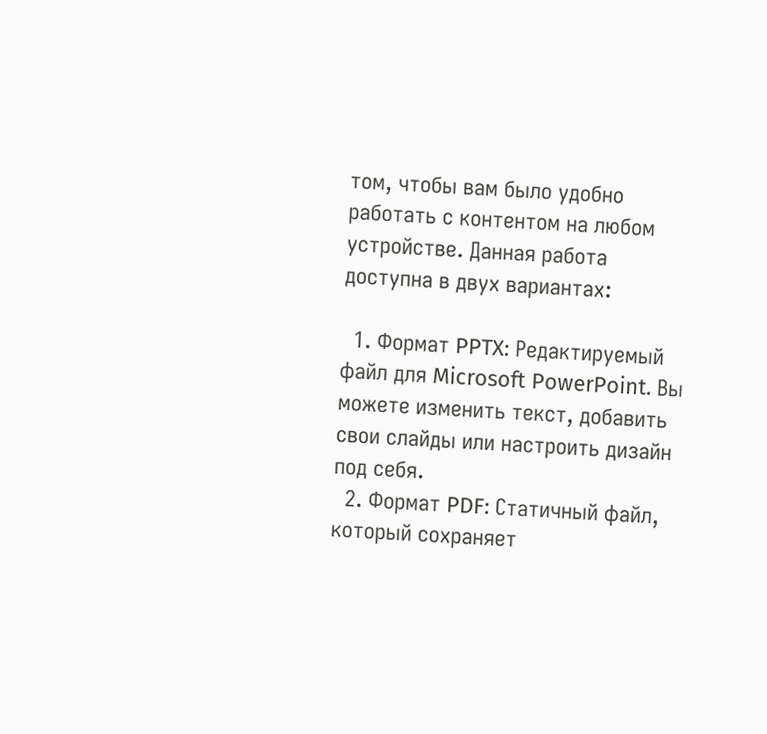том, чтобы вам было удобно работать с контентом на любом устройстве. Данная работа доступна в двух вариантах:

  1. Формат PPTX: Редактируемый файл для Microsoft PowerPoint. Вы можете изменить текст, добавить свои слайды или настроить дизайн под себя.
  2. Формат PDF: Статичный файл, который сохраняет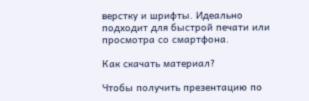верстку и шрифты. Идеально подходит для быстрой печати или просмотра со смартфона.

Как скачать материал?

Чтобы получить презентацию по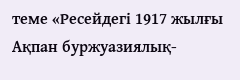теме «Ресейдегі 1917 жылғы Ақпан буржуазиялық-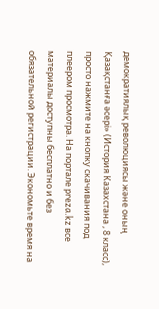демократиялық революциясы және оның Қазақстанға әсері» (История Казахстана , 8 класс), просто нажмите на кнопку скачивания под плеером просмотра. На портале preza.kz все материалы доступны бесплатно и без обязательной регистрации. Экономьте время на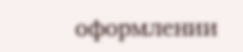оформлении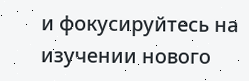и фокусируйтесь на изучении нового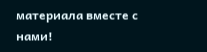материала вместе с нами!